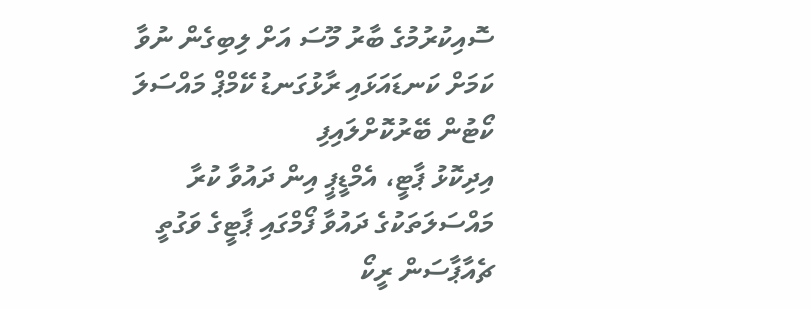ސޮއިކުރުމުގެ ބާރު މޫސަ އަށް ލިބިގެން ނުވާ ކަމަށް ކަނޑައަޅައި ރާޅުގަނޑު ކޭމްޕް މައްސަލަ ކޯޓުން ބޭރުކޮށްލައިފި
އިދިކޮޅު ޕާޓީ، އެމްޑީޕީ އިން ދައުވާ ކުރާ މައްސަލަތަކުގެ ދައުވާ ފޯމްގައި ޕާޓީގެ ވަގުތީ ޗެއާޕާސަން ރީކޯ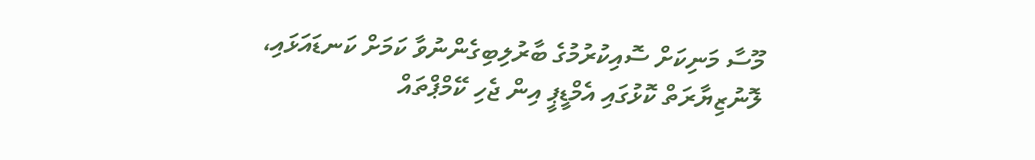މޫސާ މަނިކަށް ސޮއިކުރުމުގެ ބާރުލިބިގެންނުވާ ކަމަށް ކަނޑައަޅައި، ލޮނުޒިޔާރަތް ކޮޅުގައި އެމްޑީޕީ އިން ޖެހި ކޭމްޕްތައް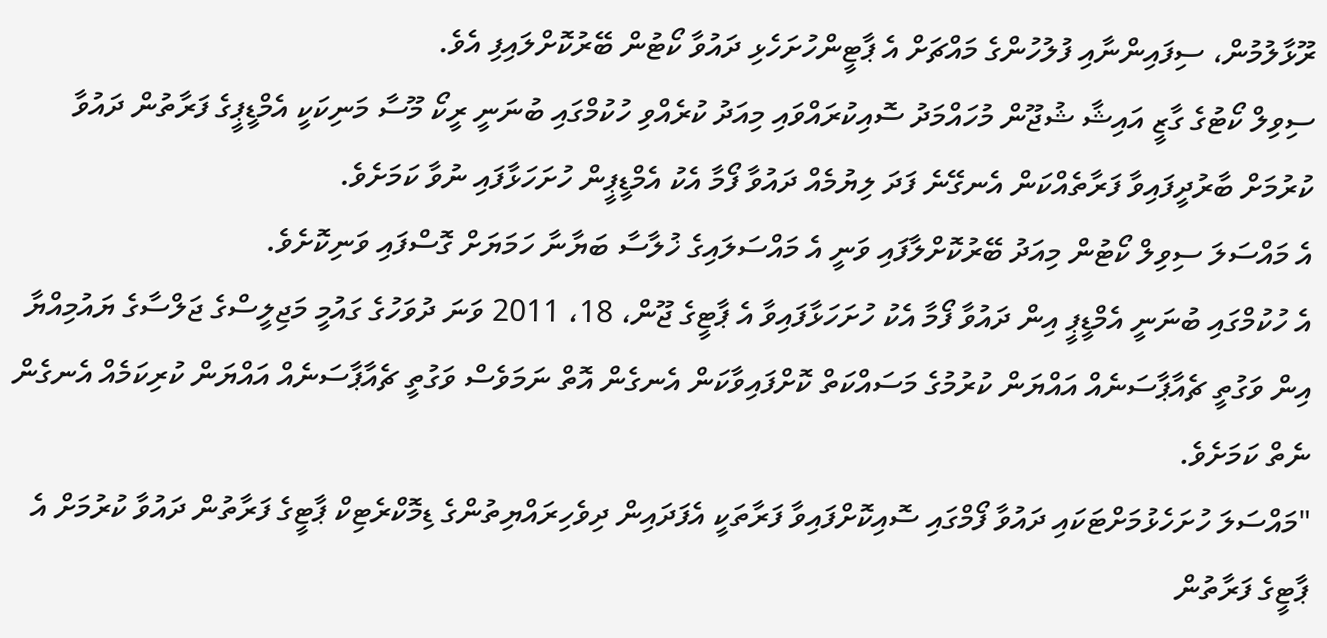ރޫޅާލުމުން، ސިފައިންނާއި ފުލުހުންގެ މައްޗަށް އެ ޕާޓީންހުށަހެޅި ދައުވާ ކޯޓުން ބޭރުކޮށްލައިފި އެވެ.
ސިވިލް ކޯޓުގެ ގާޒީ އައިޝާ ޝުޖޫން މުހައްމަދު ސޮއިކުރައްވައި މިއަދު ކުރެއްވި ހުކުމްގައި ބުނަނީ ރީކޯ މޫސާ މަނިކަކީ އެމްޑީޕީގެ ފަރާތުން ދައުވާ ކުރުމަށް ބާރުދީފައިވާ ފަރާތެއްކަން އެނގޭނެ ފަދަ ލިޔުމެއް ދައުވާ ފޯމާ އެކު އެމްޑީޕީން ހުށަހަޅާފައި ނުވާ ކަމަށެވެ.
އެ މައްސަލަ ސިވިލް ކޯޓުން މިއަދު ބޭރުކޮށްލާފައި ވަނީ އެ މައްސަލައިގެ ޚުލާސާ ބަޔާނާ ހަމަޔަށް ގޮސްފައި ވަނިކޮށެވެ.
އެ ހުކުމްގައި ބުނަނީ އެމްޑީޕީ އިން ދައުވާ ފޯމާ އެކު ހުށަހަޅާފައިވާ އެ ޕާޓީގެ ޖޫން، 18، 2011 ވަނަ ދުވަހުގެ ގައުމީ މަޖިލީސްގެ ޖަލްސާގެ ޔައުމިއްޔާ އިން ވަގުތީ ޗެއާޕާސަނެއް އައްޔަން ކުރުމުގެ މަސައްކަތް ކޮށްފައިވާކަން އެނގެން އޮތް ނަމަވެސް ވަގުތީ ޗެއާޕާސަނެއް އައްޔަން ކުރިކަމެއް އެނގެން ނެތް ކަމަށެވެ.
"މައްސަލަ ހުށަހެޅުމަށްޓަކައި ދައުވާ ފޯމްގައި ސޮއިކޮށްފައިވާ ފަރާތަކީ އެފަދައިން ދިވެހިރައްޔިތުންގެ ޑިމޮކްރެޓިކް ޕާޓީގެ ފަރާތުން ދައުވާ ކުރުމަށް އެ ޕާޓީގެ ފަރާތުން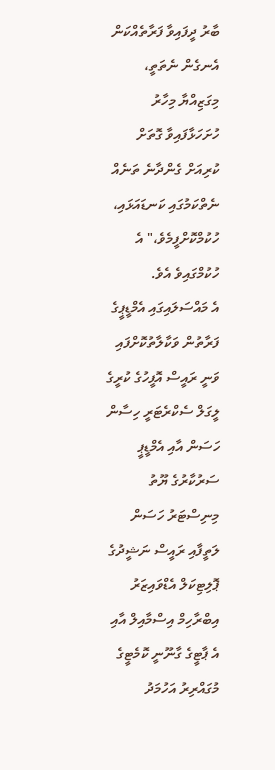ބާރު ދީފައިވާ ފަރާތެއްކަން އެނގެން ނެތަތީ، މިގަޒިއްޔާ މިހާރު
ހުށަހަޅާފައިވާ ގޮތަށް ކުރިއަށް ގެންދާނެ ތަނެއް ނެތްކަމުގައި ކަނޑައަޅައި، ހުކުމްކޮށްފީމެވެ،" އެ ހުކުމްގައިވެ އެވެ.
އެ މައްސަލައިގައި އެމްޑީޕީގެ ފަރާތުން ވަކާލާތުކޮށްފައި ވަނީ ރައީސް އޮފީހުގެ ކުރީގެ ލީގަލް ސެކްރެޓަރީ ހިސާން ހަސަން އާއި އެމްޑީޕީ ސަރުކާރުގެ ޔޫތު މިނިސްޓަރު ހަސަން ލަތީފާއި ރައީސް ނަޝީދުގެ ޕޮލިޓިކަލް އެޑްވައިޒަރު އިބްރާހިމް އިސްމާއިލް އާއި އެ ޕާޓީގެ ގާނޫނީ ކޮމެޓީގެ މުގައްރިރު އަހުމަދު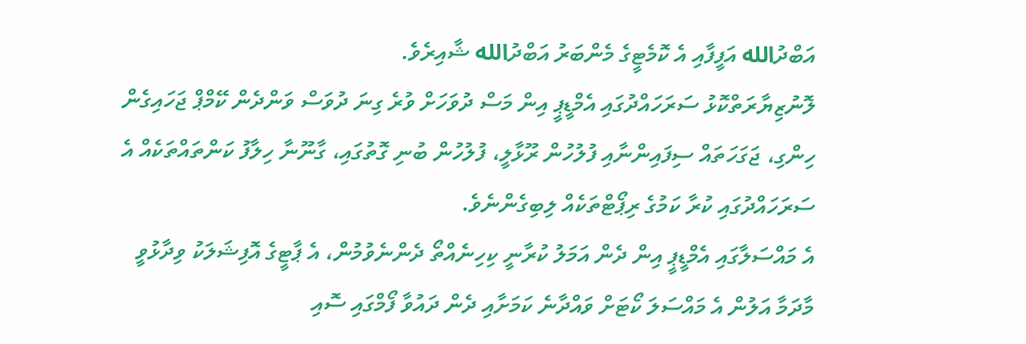އަބްދުالله އަފީފާއި އެ ކޮމެޓީގެ މެންބަރު އަބްދުالله ޝާއިރެވެ.
ލޮނުޒިޔާރަތްކޮޅު ސަރަހައްދުގައި އެމްޑީޕީ އިން މަސް ދުވަހަށް ވުރެ ގިނަ ދުވަސް ވަންދެން ކޭމްޕް ޖަހައިގެން ހިންގި، ޖަގަހަތައް ސިފައިންނާއި ފުލުހުން ރޫޅާލީ، ފުލުހުން ބުނި ގޮތުގައި، ގާނޫނާ ހިލާފު ކަންތައްތަކެއް އެ ސަރަހައްދުގައި ކުރާ ކަމުގެ ރިޕޯޓްތަކެއް ލިބިގެންނެވެ.
އެ މައްސަލާގައި އެމްޑީޕީ އިން ދެން އަމަލު ކުރާނީ ކިހިނެއްތޯ ދެންނެވުމުން، އެ ޕާޓީގެ އޮފިޝަލަކު ވިދާޅުވީ މާދަމާ އަލުން އެ މައްސަލަ ކޯޓަށް ވައްދާނެ ކަމަށާއި ދެން ދައުވާ ފޯމްގައި ސޮއި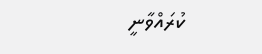ކުރައްވާނީ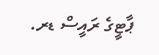ޕާޓީގެ ރައީސް ޑރ.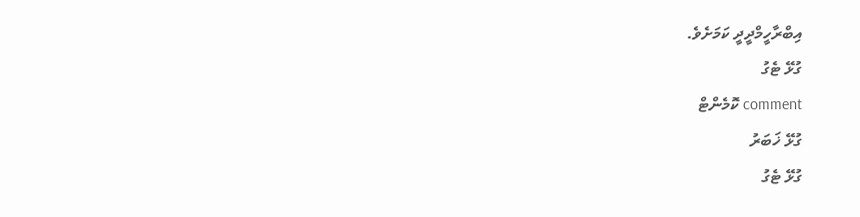އިބްރާހީމްދީދީ ކަމަށެވެ.
ގުޅޭ ޓެގު
comment ކޮމެންޓް
ގުޅޭ ޚަބަރު
ގުޅޭ ޓެގު